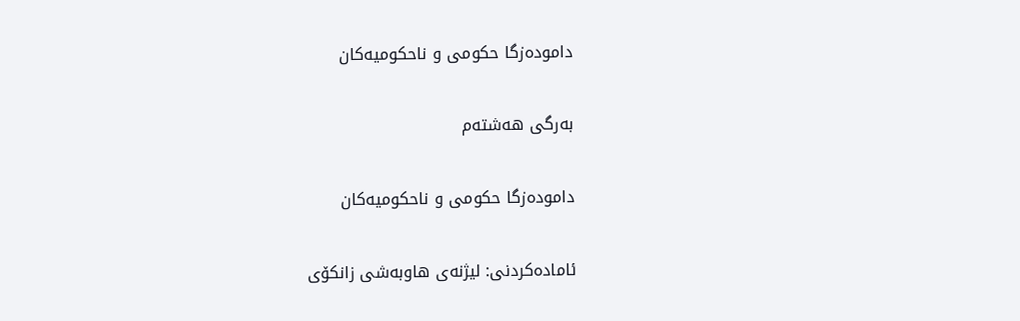دامودەزگا حکومی و ناحکومیەکان

بەرگی هەشتەم

دامودەزگا حکومی و ناحکومیەکان

ئامادەکردنی: لیژنه‌ی هاوبه‌شی زانكۆی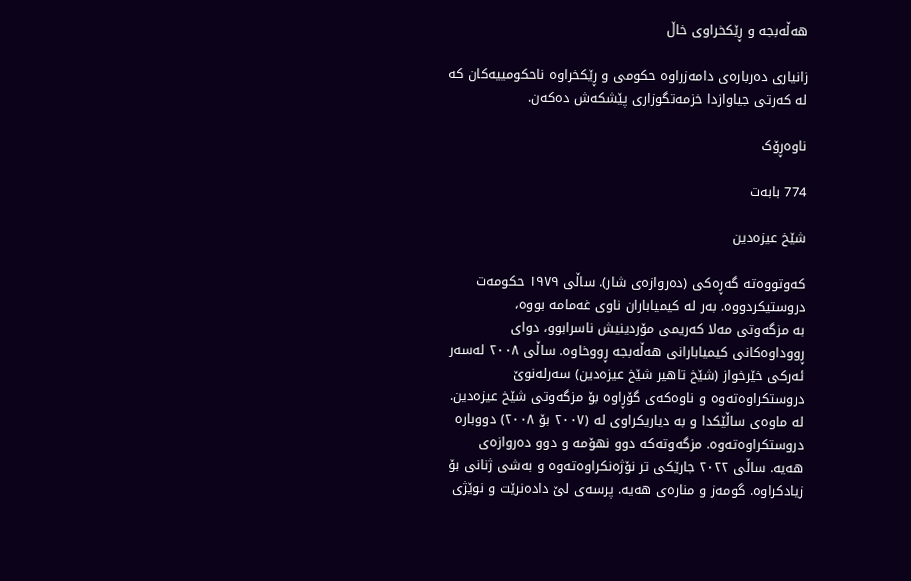هه‌ڵه‌بجه‌ و ڕێكخراوی خاڵ

زانیاری دەربارەی دامەزراوە حکومی و ڕێکخراوە ناحکومییەکان کە لە کەرتی جیاوازدا خزمەتگوزاری پێشکەش دەکەن.

ناوەڕۆک

774 بابەت

شێخ عيزەدين

کەوتووەتە‌ گەڕەکى (دەروازەى شار). ساڵى ١٩٧٩ حکومەت دروستيکردووە. بەر لە کیمیاباران ناوى غەمامە بووە، به ‌مزگەوتى مەلا کەريمى مۆردينيش ناسرابوو، دواى ڕووداوەکانى کیمیابارانى هەڵەبجە ڕووخاوە. ساڵى ٢٠٠٨ لەسەر ئەرکى خێرخواز (شێخ تاهير شێخ عيزەدين) سەرلەنوێ دروستکراوەتەوە و ناوەکەى گۆڕاوە بۆ مزگەوتى شێخ عيزەدين. لە ماوەى ساڵێکدا و بە دیاریکراوی لە (٢٠٠٧ بۆ ٢٠٠٨) دووبارە دروستکراوەتەوە‌. مزگەوتەکە دوو نهۆمە و دوو دەروازەى هەيە. ساڵی ٢٠٢٢ جارێکى تر نۆژەنکراوەتەوە و بەشی ژنانى بۆ زيادکراوە. گومەز و منار‌ەی هەيە. پرسەى لێ دادەنر‌ێت و نوێژى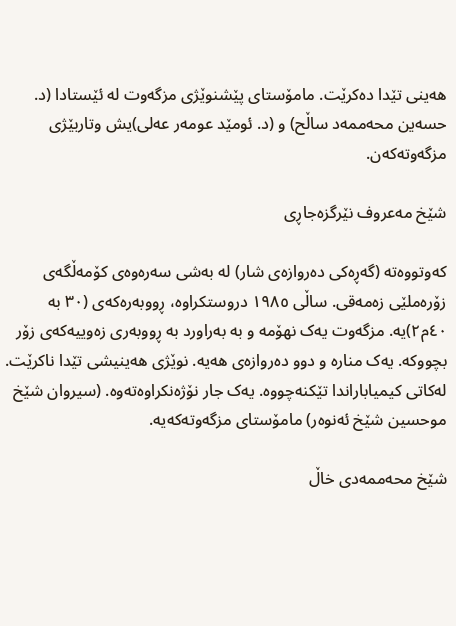هەينى تێدا دەکرێت. مامۆستای پێشنوێژى مزگەوت لە ئێستادا (د. حسەين محەممەد ساڵح) و (د. ئومێد عومەر عەلى)یش وتاربێژى مزگەوتەکەن‌.

شێخ مەعروف نێرگزەجاڕى

کەوتووەتە‌ (گەڕەکى دەروازەى شار) لە بەشى سەرەوەى کۆمەڵگەی زۆرەملێی زەمەقى. ساڵى ١٩٨٥ دروستکراوە، ڕووبەرەکەى (٣٠ بە ٤٠م٢)يە. مزگەوت يەک نهۆمه و به ‌بەراورد بە ڕووبەرى زەوييەکەى زۆر بچووکە‌. یەک منارە و دوو دەروازەى هەيە. نوێژى هەينيشى تێدا ناکرێت. لەکاتى کیمیاباراندا تێکنەچووە. يەک جار نۆژەنکراوەتەوە. (سيروان شێخ موحسين شێخ ئەنوەر) مامۆستای مزگەوتەکەیە‌.

شێخ محەممەدى خاڵ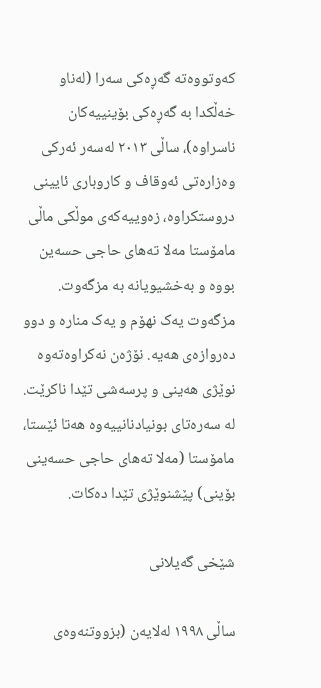کەوتووەتە‌ گەڕەکى سەرا (لەناو خەڵکدا بە گەڕەکى بۆينييەکان ناسراوە)، ساڵى ٢٠١٣ لەسەر ئەرکى وەزارەتى ئەوقاف و کاروبارى ئايينى دروستکراوە، زەوييەکەى موڵکى ماڵى مامۆستا مەلا تەهاى حاجى حسەين بووە و بەخشيويانە بە مزگەوت. مزگەوت يەک نهۆم و یەک منارە و دوو دەروازەى هەيە. نۆژەن نەکراوەتەوە نوێژى هەينی و پرسەشى تێدا ناکرێت. لە سەرەتاى بونيادنانييەوە هەتا ئێستا، مامۆستا (مەلا تەهاى حاجى حسەينى بۆينى) پێشنوێژى تێدا دەکات‌.

شێخى گەيلانى

ساڵى ١٩٩٨ لەلايەن (بزووتنەوەى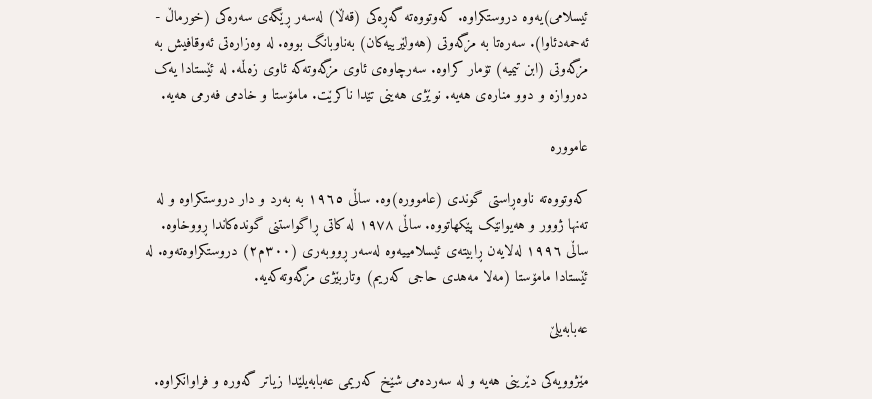ئيسلامی)يەوە دروستکراوە. کەوتووەتە گەڕەکى (قەڵا) لەسەر ڕێگەی سەرەکى (خورماڵ - ئەحمەدئاوا). سەرەتا بە مزگەوتى (هەولێريیەکان) بەناوبانگ بووە. لە وەزارەتى ئەوقافيش بە مزگەوتى (ابن تيميە) تۆمار کراوە. سەرچاوەی ئاوى مزگەوتەکە ئاوی زەڵمه. لە ئێستادا يەک دەروازە و دوو منارەى هەیە. نوێژى هەينى تێدا ناکرێت. مامۆستا و خادمى فەرمی هەيە.

عاموورە

کەوتووەتە ناوەڕاستی گوندی (عاموورە)وە. ساڵی ١٩٦٥ بە بەرد و دار دروستکراوە و لە تەنها ژوور و هەیوانێک پێکهاتووە. ساڵی ١٩٧٨ لە کاتی ڕاگواستنی گوندەکاندا ڕووخاوە. ساڵی ١٩٩٦ لەلایەن ڕابیتەی ئیسلامییەوە لەسەر ڕووبەری (٣٠٠م٢) دروستکراوەتەوە. لە ئێستادا مامۆستا (مەلا مەهدی حاجی کەریم) وتاربێژی مزگەوتەکەیە.

عەبابەیلێ

مێژوویەکی دێرینی هەیە و لە سەردەمی شێخ کەریمی عەبابەیلێدا زیاتر گەورە و فراوانکراوە.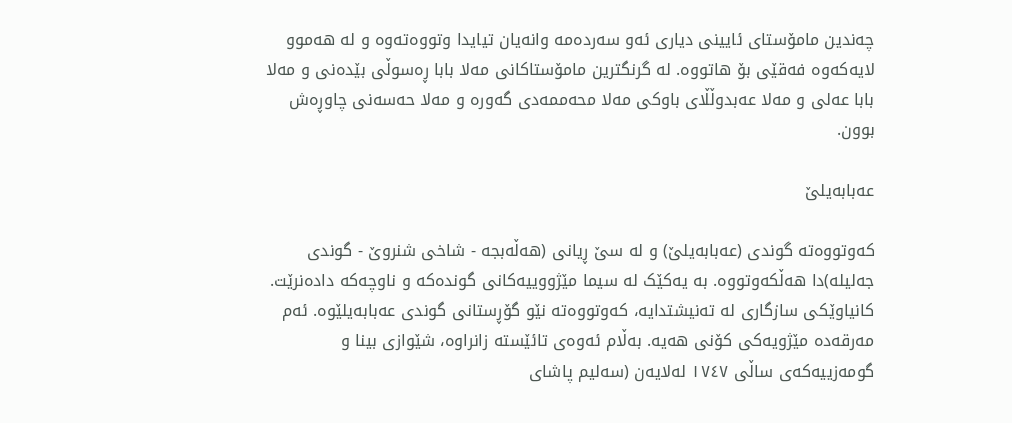چەندین مامۆستای ئایینی دیاری ئەو سەردەمە وانەیان تیایدا وتووەتەوە و لە هەموو لایەکەوە فەقێی بۆ هاتووە. لە گرنگترین مامۆستاکانی مەلا بابا ڕەسوڵی بێدەنی و مەلا بابا عەلی و مەلا عەبدوڵڵای باوکی مەلا محەممەدی گەورە و مەلا حەسەنی چاوڕەش بوون.

عەبابەیلێ

کەوتووەتە گوندی (عەبابەیلێ) و لە سێ ڕیانی (هەڵەبجە - شاخی شنروێ - گوندی جەلیلە)دا هەڵکەوتووە. بە یەکێک لە سیما مێژووییەکانی گوندەکە و ناوچەکە دادەنرێت. کانیاوێکی سازگاری لە تەنیشتدایە، کەوتووەتە نێو گۆڕستانی گوندی عەبابەیلێوە. ئەم مەرقەدە مێژویەکی کۆنی هەیە. بەڵام ئەوەی تائێستە زانراوە، شێوازی بینا و گومەزییەکەی ساڵی ١٧٤٧ لەلایەن (سەلیم پاشای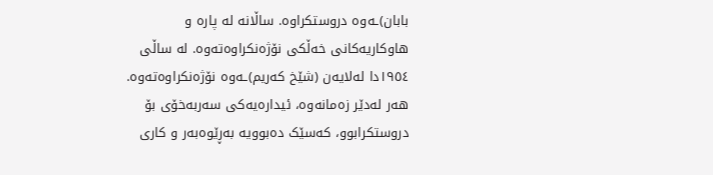بابان)ـەوە دروستکراوە. ساڵانە لە پارە و هاوکاریەکانی خەڵکی نۆژەنکراوەتەوە. لە ساڵی ١٩٥٤دا لەلایەن (شێخ کەریم)ـەوە نۆژەنکراوەتەوە. هەر لەدێر زەمانەوە، ئیدارەیەکی سەربەخۆی بۆ دروستکرابوو، کەسێک دەبوویە بەڕێوەبەر و کاری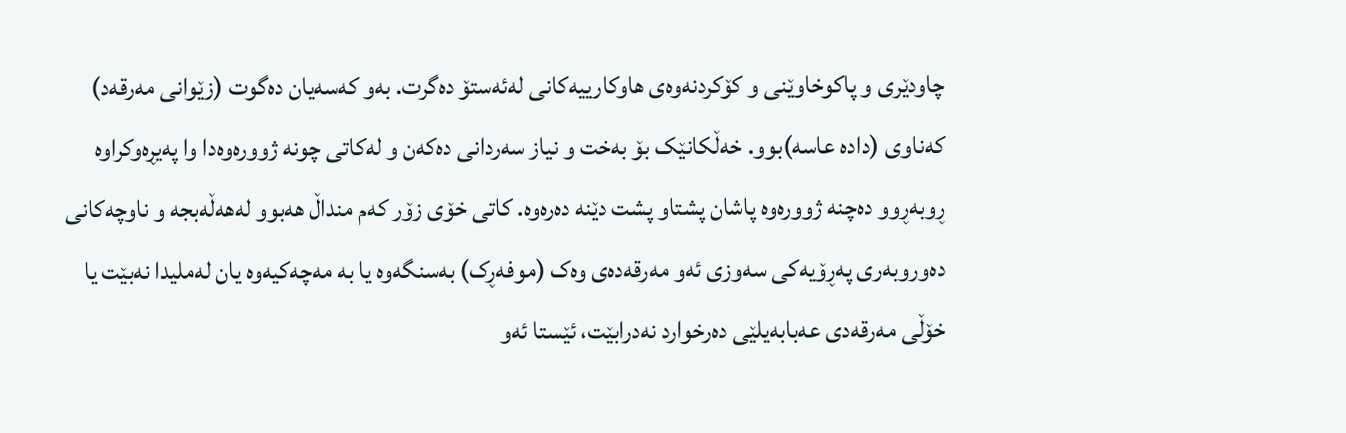چاودێری و پاکوخاوێنی و کۆکردنەوەی هاوکارییەکانی لەئەستۆ دەگرت. بەو کەسەیان دەگوت (زێوانی مەرقەد) کەناوی (دادە عاسە)بوو. خەڵکانێک بۆ بەخت و نیاز سەردانی دەکەن و لەکاتی چونە ژوورەوەدا وا پەیڕەوکراوە ڕوبەڕوو دەچنە ژوورەوە پاشان پشتاو پشت دێنە دەرەوە. کاتی خۆی زۆر کەم منداڵ هەبوو لەهەڵەبجە و ناوچەکانی دەوروبەری پەڕۆیەکی سەوزی ئەو مەرقەدەی وەک (موفەڕک) بەسنگەوە یا بە مەچەکیەوە یان لەملیدا‌ نەبێت یا خۆڵی مەرقەدی عەبابەیلێی دەرخوارد نەدرابێت، ئێستا ئەو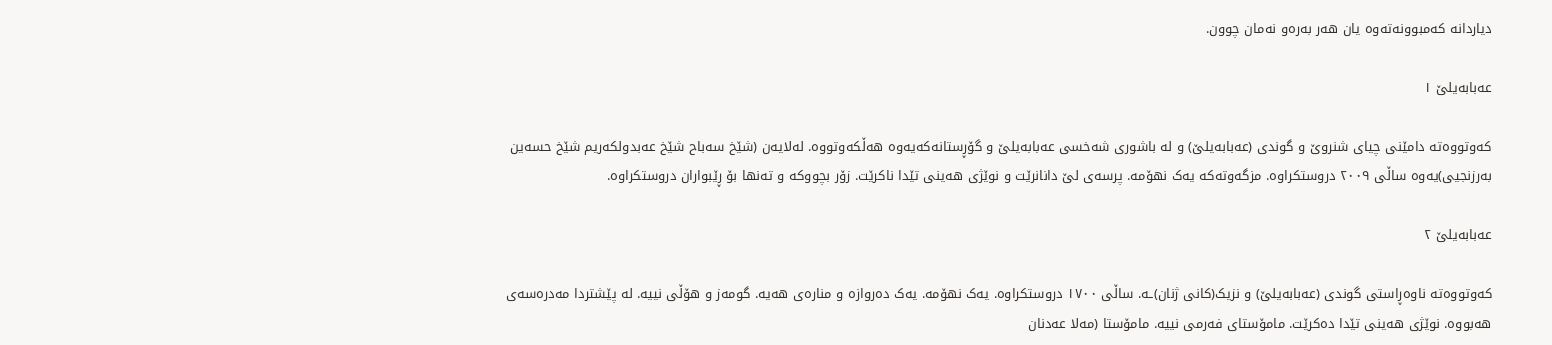دیاردانە کەمبوونەتەوە یان هەر بەرەو نەمان چوون.

عەبابەیلێ ١

کەوتووەتە‌ دامێنى چياى شنروێ و گوندى (عەبابەيلێ) و لە باشورى شەخسى عەبابەيلێ و گۆڕستانەکەیەوە هەڵکەوتووە. لەلايەن (شێخ سەباح شێخ عەبدولکەريم شێخ حسەين بەرزنجیی)یەوە ساڵى ٢٠٠٩ دروستکراوه. مزگەوتەکە يەک نهۆمه. پرسەى لێ دانانرێت و نوێژى هەينی تێدا ناکرێت. زۆر بچووکە و تەنها بۆ ڕێبواران دروستکراوە‌.

عەبابەیلێ ٢

کەوتووەتە ناوەڕاستی گوندی (عەبابەیلێ) و نزیک(کانی ژنان)ـە. ساڵی ١٧٠٠ دروستکراوە. یەک نهۆمە. یەک دەروازە و منارەی هەیە. گومەز و هۆڵی نییە. لە پێشتردا مەدرەسەی هەبووە. نوێژی هەینی تێدا دەکرێت. مامۆستای فەرمی نییە. مامۆستا (مەلا عەدنان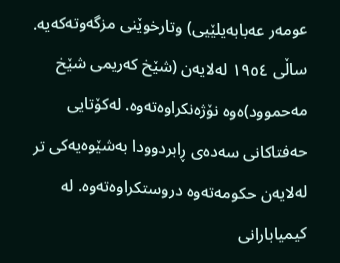عومەر عەبابەیلێیی) وتارخوێنی مزگەوتەکەیە. ساڵی ١٩٥٤ لەلایەن (شێخ کەریمی شێخ مەحموود)ەوە نۆژەنکراوەتەوە. لەکۆتایی حەفتاکانی سەدەی ڕابردوودا بەشێوەیەکی تر لەلایەن حکومەتەوە دروستکراوەتەوە. لە کیمیابارانی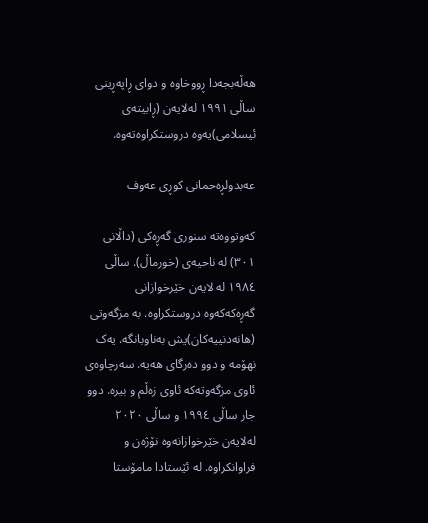هەڵەبجەدا ڕووخاوە و دوای ڕاپەڕینی ساڵی ١٩٩١ لەلایەن (ڕابیتەی ئیسلامی)یەوە دروستکراوەتەوە.

عەبدولڕەحمانی کوڕى عەوف

کەوتووەتە سنوری گەڕەکى (داڵانى ٣٠١) لە ناحیەی (خورماڵ). ساڵى ١٩٨٤ لە لايەن خێرخوازانی گەڕەکەکەوە دروستکراوە. بە مزگەوتى (هانەدنيیەکان)یش بەناوبانگە‌. يەک نهۆمە و دوو دەر‌گاى هەيه. سەرچاوەی ئاوی مزگەوتەکە ئاوی زەڵم و بيرە. دوو جار ساڵى ١٩٩٤ و ساڵی ٢٠٢٠ لەلایەن خێرخوازانەوە نۆژەن و فراوانکراوە. لە ئێستادا مامۆستا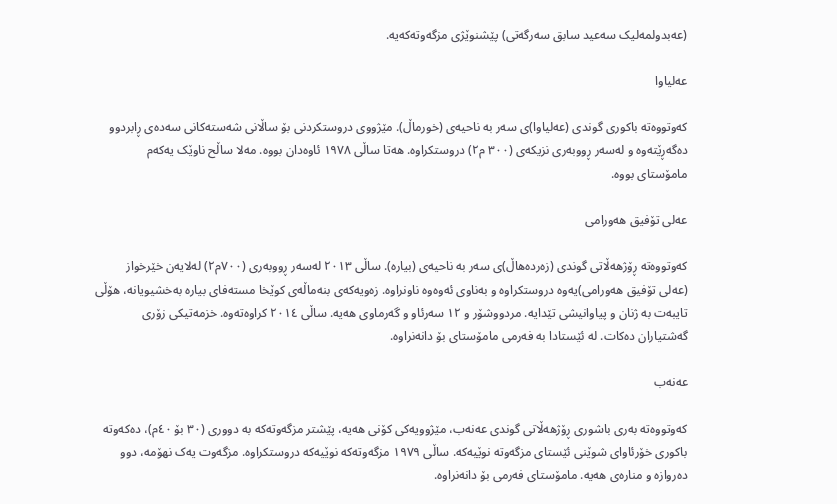(عەبدولمەلیک سەعيد سابق سەرگەتى) پێشنوێژى مزگەوتەکەیە.

عەلیاوا

کەوتووەتە باکوری گوندی (عەلیاوا)ی سەر به ‌ناحیەی (خورماڵ). مێژووی دروستکردنی بۆ ساڵانی شەستەکانی سەدەی ڕابردوو دەگەڕێتەوە و لەسەر ڕووبەری نزیکەی (٣٠٠ م٢) دروستکراوە. هەتا ساڵی ١٩٧٨ ئاوەدان بووە. مەلا ساڵح ناوێک یەکەم مامۆستای بووە.

عەلی تۆفیق هەورامی

کەوتووەتە ڕۆژهەڵاتی گوندی (زەردەهاڵ)ی سەر بە ناحیە‌ی (بیارە). ساڵی ٢٠١٣ لەسەر ڕووبەری (٧٠٠م٢) لەلایەن خێرخواز (عەلی تۆفیق هەورامی)یەوە دروستکراوە‌ و بەناوی ئەوەوە ناونراوە. زەویەکەی بنەماڵەی کوێخا مستەفای بیارە بەخشیویانە، هۆڵی تایبەت بە ژنان و پیاوانیشی تێدایە. مردووشۆر و ١٢ سەرئاو و گەرماوی هەیە. ساڵی ٢٠١٤ کراوەتەوە. خزمەتیکی زۆری گەشتیاران دەکات. لە ئێستادا بە فەرمی مامۆستای بۆ دانەنراوه.

عەنەب

کەوتووەتە بەرى باشورى ڕۆژهەڵاتى گوندى عەنەب، مێژوويەکى کۆنى هەيە، پێشتر مزگەوتەکە بە دوورى (٣٠ بۆ ٤٠م)، دەکەوتە باکورى خۆرئاواى شوێنى ئێستاى مزگەوتە نوێيەکە. ساڵى ١٩٧٩ مزگەوتەکە نوێيەکە دروستکراوە. مزگەوت يەک نهۆمە، دوو دەروازە و منارەى هەيە. مامۆستاى فەرمی بۆ دانەنراوە.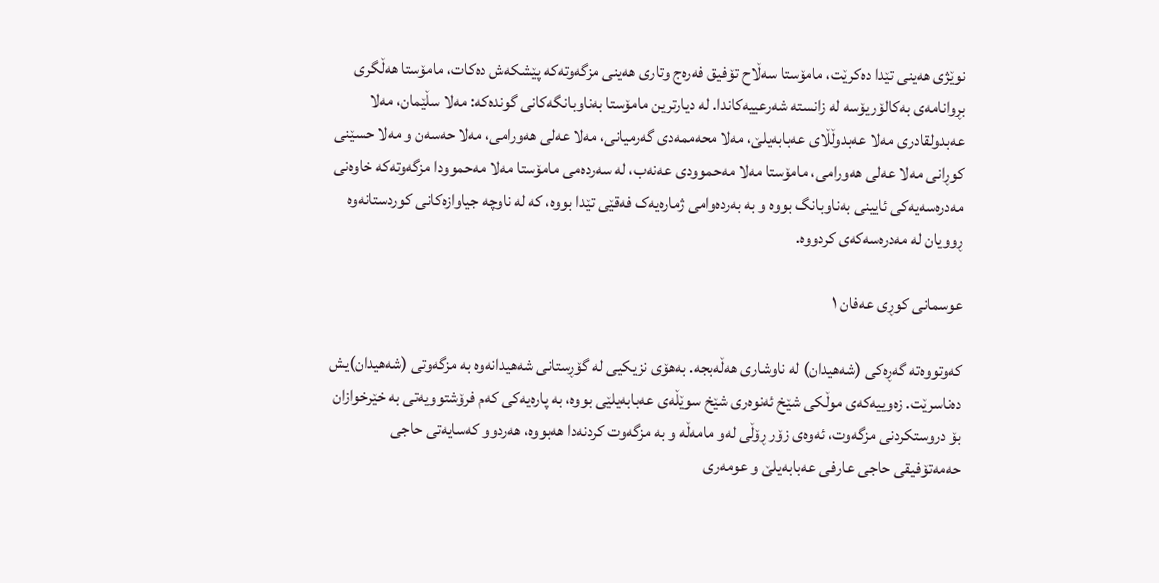نوێژى هەينى تێدا دەکرێت، مامۆستا سەڵاح تۆفيق فەرەج وتارى هەينى مزگەوتەکە پێشکەش دەکات، مامۆستا هەڵگرى بڕوانامەى بەکالۆريۆسە لە زانستە شەرعييەکاندا. لە ديارترين مامۆستا بەناوبانگەکانى گوندەکە: مەلا سڵێمان، مەلا عەبدولقادرى مەلا عەبدوڵڵاى عەبابەيلێ، مەلا محەممەدی گەرمیانی، مەلا عەلی ھەورامی، مەلا حەسەن و مەلا حسێنى کوڕانى مەلا عەلی ھەورامی، مامۆستا مەلا مەحموودى عەنەب، لە سەردەمى مامۆستا مەلا مەحموودا مزگەوتەکە خاوەنى مەدرەسەيەکى ئايينى بەناوبانگ بووە و بە بەردەوامى ژمارەيەک فەقێى تێدا بووە، کە لە ناوچە جياوازەکانى کوردستانەوە ڕوويان لە مەدرەسەکەى کردووە.

عوسمانى کوڕى عەفان ١

کەوتووەتە‌ گەڕەکى (شەهيدان) له ‌ناوشاری هەڵەبجە. بەهۆى نزيکیى لە گۆڕستانى شەهيدانەوە بە مزگەوتى (شەهيدان)يش دەناسرێت. زەوييەکەى موڵکى شێخ ئەنوەرى شێخ سوێڵەى عەبابەيلێی بووە، بە پارەيەکى کەم فرۆشتوويەتى بە خێرخوازان بۆ دروستکردنى مزگەوت، ئەوەى زۆر ڕۆڵى لەو مامەڵە و بە مزگەوت کردنەدا هەبووه،‌ هەردوو کەسايەتى حاجى حەمەتۆفيقى حاجى عارفى عەبابەيلێ و عومەرى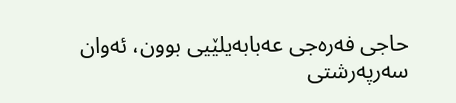حاجى فەرەجى عەبابەيلێيى بوون، ئەوان سەرپەرشتى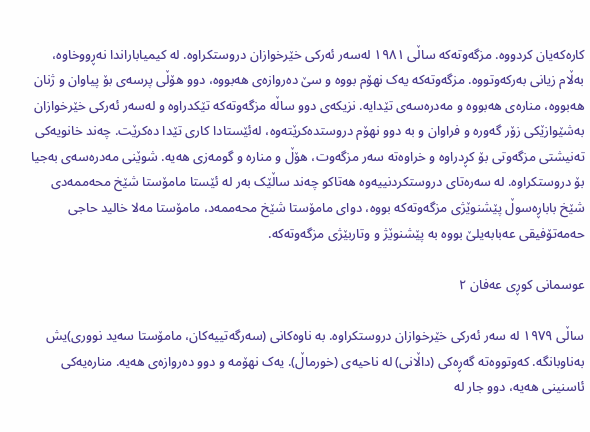کارەکەيان کردووە. مزگەوتەکە ساڵى ١٩٨١ لەسەر ئەرکى خێرخوازان دروستکراوە. لە کیمیاباراندا نەڕووخاوه، بەڵام زيانى بەرکەوتووە. مزگەوتەکە يەک نهۆم بووە و سێ دەروازەى هەبووە، دوو هۆڵى پرسەى بۆ پياوان و ژنان هەبووە، منارەى هەبووه و مەدرەسەى تێدايە. نزيکەى دوو ساڵە مزگەوتەکە تێکدراوە و لەسەر ئەرکى خێرخوازان بەشێوازێکى زۆر گەورە و فراوان و بە دوو نهۆم دروستدەکرێتەوە، لەئێستادا کارى تێدا دەکرێت. چەند خانويەکى تەنيشتى مزگەوتى بۆ کڕدراوە و خراوەتە سەر مزگەوت، هۆڵ و منارە و گومەزى هەيە. شوێنى مەدرەسەى بەجيا بۆ دروستکراوە. لە سەرەتاى دروستکردنييەوە هەتاکو چەند ساڵێک بەر لە ئێستا مامۆستا شێخ محەممەدى شێخ باباڕەسوڵ پێشنوێژى مزگەوتەکە بووە، دواى مامۆستا شێخ محەممەد، مامۆستا مەلا خاليد حاجى حەمەتۆفيقى عەبابەيلێ بووە بە پێشنوێژ و وتاربێژى مزگەوتەکه.

عوسمانى کوڕى عەفان ٢

ساڵى ١٩٧٩ لە سەر ئەرکى خێرخوازان دروستکراوە. بە ناوەکانی (سەرگەتييەکان، مامۆستا سەيد نوورى)یش بەناوبانگە. کەوتووەتە گەڕەکى (داڵانى) لە ناحیەی (خورماڵ). یەک نهۆمە و دوو دەروازەى هەيه. منارەيەکى ئاسنينى هەيە، دوو جار لە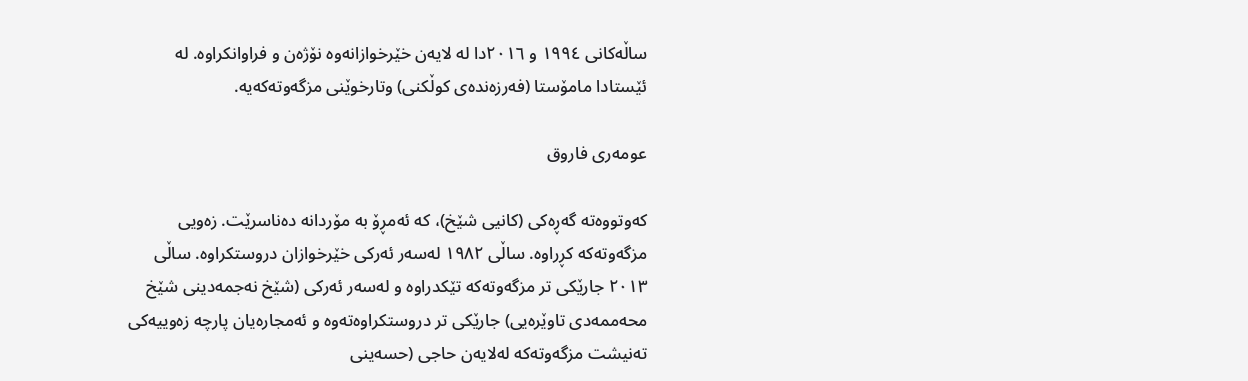ساڵەکانى ١٩٩٤ و ٢٠١٦دا لە لايەن خێرخوازانەوە نۆژەن و فراوانکراوه. لە ئێستادا مامۆستا (فەرزەندەى کوڵکنى) وتارخوێنی مزگەوتەکەیه.

عومەرى فاروق

کەوتووەتە گەڕەکى (کانیى شێخ)، کە ئەمڕۆ بە مۆردانە دەناسرێت. زەویى مزگەوتەکە کڕراوە. ساڵى ١٩٨٢ لەسەر ئەرکى خێرخوازان دروستکراوە. ساڵى ٢٠١٣ جارێکى تر مزگەوتەکە تێکدراوە و لەسەر ئەرکى (شێخ نەجمەدينى شێخ محەممەدى تاوێرەيى) جارێکى تر دروستکراوەتەوە و ئەمجارەيان پارچە زەوييەکى تەنيشت مزگەوتەکە لەلايەن حاجى (حسەينى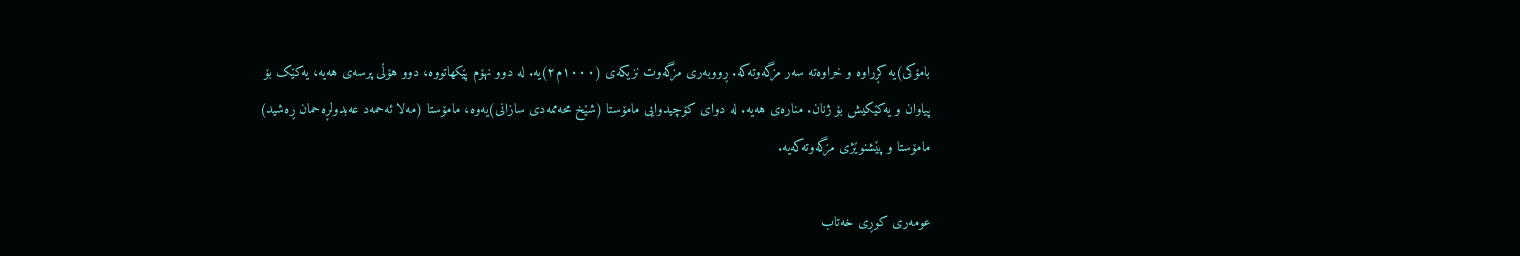بامۆکی)یە کڕراوە و خراوەتە سەر مزگەوتەکه. ڕووبەرى مزگەوت‌ نزيکەى (١٠٠٠م٢)یە. لە دوو نهۆم پێکهاتووه، دوو هۆڵى پرسەى هەيە، يەکێک بۆ پياوان و يەکێکيش بۆ ژنان. منارەى هەيە. لە دواى کۆچیدوايى مامۆستا (شێخ محەممەدى سازانی)یەوە،‌ مامۆستا (مەلا ئەحمەد عەبدولڕەحمان ڕەشيد) مامۆستا و پێشنوێژى مزگەوتەکەيه.

عومەرى کوڕى خەتاب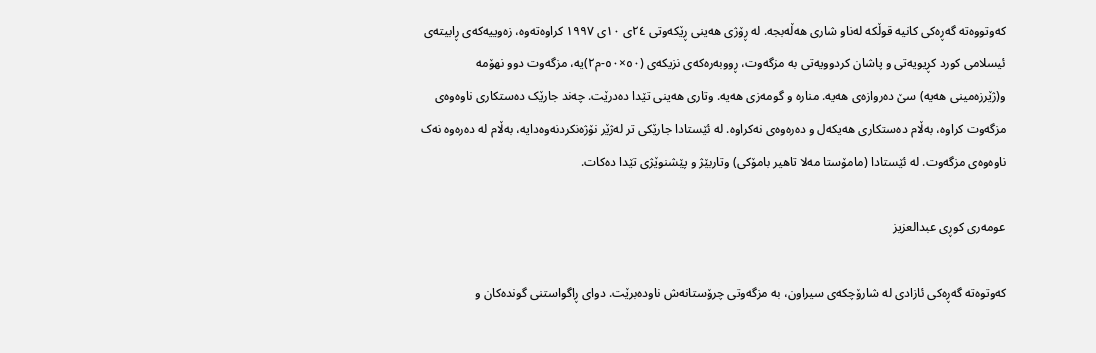کەوتووەتە‌ گەڕەکى کانیە‌ قوڵکه لەناو شاری هەڵەبجە. لە ڕۆژى هەينى ڕێکەوتى ٢٤ی ١٠ی ١٩٩٧ کراوەتەوە، زەوييەکەى ڕابيتەى ئيسلامى کورد کڕيويەتى و پاشان کردوويەتى بە مزگەوت، ڕووبەرەکەى نزيکەى (٥٠×٥٠-م٢)يە، مزگەوت دوو نهۆمه و(ژێرزەمينى هەيە) سێ دەروازەى هەيە. منارە و گومەزى هەيە. وتارى هەينى تێدا دەدرێت. چەند جارێک دەستکارى ناوەوەی مزگەوت کراوه،‌ بەڵام دەستکارى هەيکەل و دەرەوەى نەکراوە. لە ئێستادا جارێکى تر لەژێر نۆژەنکردنەوەدايە، بەڵام لە دەرەوە نەک ناوەوەى مزگەوت. لە ئێستادا (مامۆستا مەلا تاهیر بامۆکی) وتاربێژ و پێشنوێژی تێدا دەکات.

عومەری کوڕی عبدالعزیز

کەوتوەتە گەڕەکی ئازادی لە شارۆچکەی سیراون، بە مزگەوتی چرۆستانەش ناودەبرێت. دوای ڕاگواستنی گوندەکان و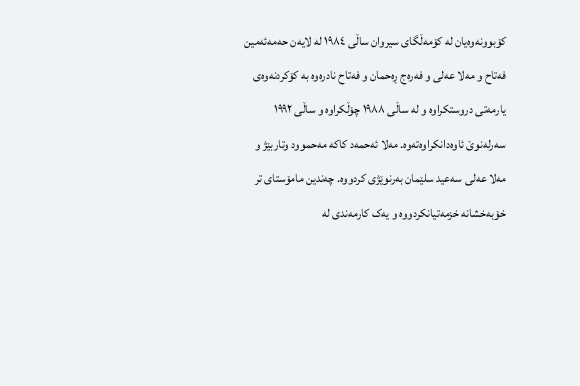کۆبوونەوەیان لە کۆمەڵگای سیروان ساڵی ١٩٨٤ لە لایەن حەمەئەمین فەتاح و مەلا عەلی و فەرەج ڕەحمان و فەتاح نادرەوە بە کۆکردنەوەی یارمەتی دروستکراوە و لە ساڵی ١٩٨٨ چۆڵکراوە و ساڵی ١٩٩٢ سەرلەنوێ ئاوەدانکراوەتەوە. مەلا ئەحمەد کاکە مەحموود وتاربێژ و مەلا عەلی سەعید سلێمان بەرنوێژی کردووە. چەندین مامۆستای تر خۆبەخشانە خزمەتیانکردووە و یەک کارمەندی لە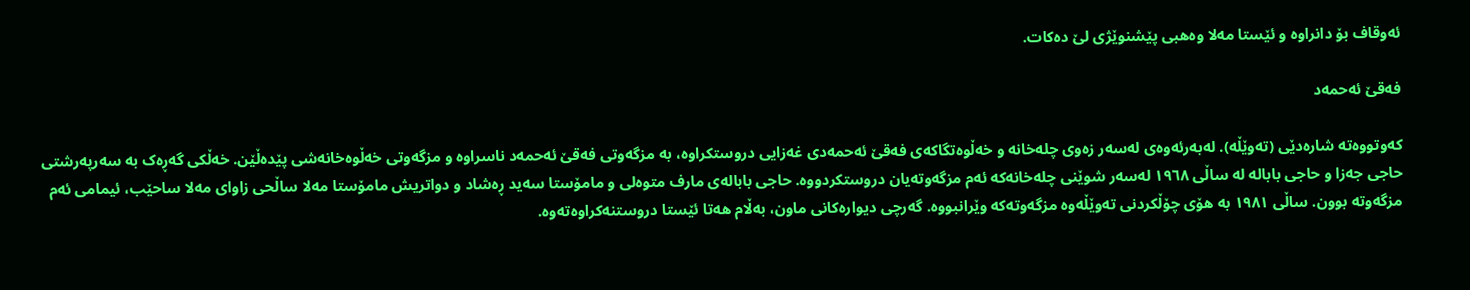ئەوقاف بۆ دانراوە و ئێستا مەلا وەهبی پێشنوێژی لێ دەکات.

فەقێ ئەحمەد

کەوتووەتە شارەدێی (تەوێڵە). لەبەرئەوەی لەسەر زەوی چلەخانە و خەڵوەتگاکەی فەقێ ئەحمەدی غەزایی دروستکراوە، بە مزگەوتی فەقێ ئەحمەد ناسراوە و مزگەوتی خەڵوەخانەشی پێدەڵێن. خەڵکی گەڕەک بە سەرپەرشتی حاجی جەزا و حاجی بابالە لە ساڵی ١٩٦٨ لەسەر شوێنی چلەخانەکە ئەم مزگەوتەیان دروستکردووە. حاجی بابالەی مارف متوەلی و مامۆستا سەید ڕەشاد و دواتریش مامۆستا مەلا ساڵحی زاوای مەلا ساحێب، ئیمامی ئەم مزگەوتە بوون. ساڵی ١٩٨١ بە هۆی چۆڵکردنی تەوێڵەوە مزگەوتەکە وێرانبووە. گەرچی دیوارەکانی ماون، بەڵام هەتا ئێستا دروستنەکراوەتەوە.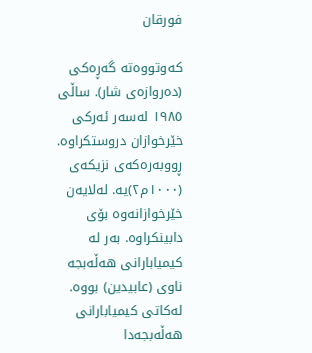فورقان

کەوتووەتە‌ گەڕەکى (دەروازەى شار). ساڵى ١٩٨٥ لەسەر ئەرکى خێرخوازان دروستکراوە. ڕووبەرەکەى نزيکەى (١٠٠٠م٢)يە. لەلايەن خێرخوازانەوە بۆى دابينکراوە. بەر لە کیمیابارانى هەڵەبجە ناوى (عابيدين) بووە. لەکاتى کیمیابارانى هەڵەبجەدا‌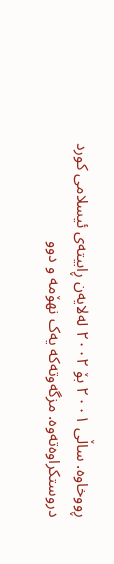ڕووخاوە. ساڵى ٢٠٠١ بۆ ٢٠٠٢ لەلايەن ڕابيتەى ئيسلامى کورد دروستکراوەتەوە‌. مزگەوتەکە يەک نهۆمە و دوو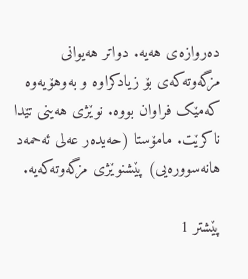دەروازەى هەيە. دواتر هەيوانى مزگەوتەکەى بۆ زيادکراوە و بەوهۆيەوە کەمێک فراوان بووە. نوێژى هەينی تێدا ناکرێت. مامۆستا (حەيدەر عەلى ئەحمەد هانەسوورەيى) پێشنوێژی مزگەوتەکەیە.

پێشتر 1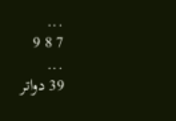...
7 8 9
...
39 دواتر